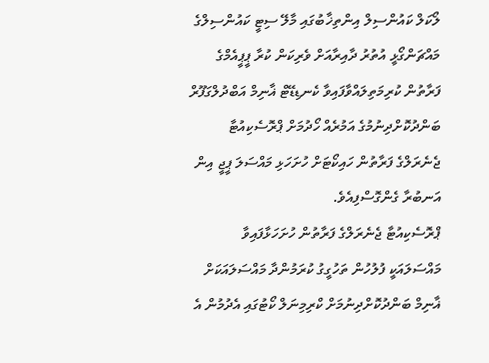ލޯކަލް ކައުންސިލް އިންތިޚާބުގައި މާލޭ ސިޓީ ކައުންސިލްގެ މައްޗަންގޯޅީ އުތުރު ދާއިރާއަށް ވެރިކަން ކުރާ ޕީޕީއެމްގެ ފަރާތުން ކުރިމަތިލައްވާފައިވާ ކެނޑިޑޭޓް ޣާނިމް އަބްދުލްގަފޫރް ބަންދުކޮށްދިނުމުގެ އަމުރެއް ހޯދުމަށް ޕްރޮސެކިއުޓާ ޖެނެރަލްގެ ފަރާތުން ހައިކޯޓަށް ހުށަހަޅި މައްސަލަ ޕީޖީ އިން އަނބުރާ ގެންގޮސްފިއެވެ.
ޕްރޮސެކިއުޓާ ޖެނެރަލްގެ ފަރާތުން ހުށަހަޅާފައިވާ މައްސަލައަކީ ފުލުހުން ތަހުގީގު ކުރަމުންދާ މައްސަލައަކަށް ޣާނިމް ބަންދުކޮށްދިނުމަށް ކްރިމިނަލް ކޯޓުގައި އެދުމުން އެ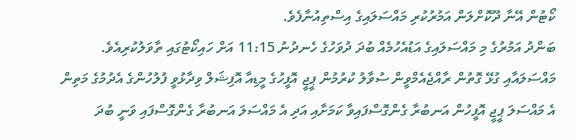ކޯޓުން އޭނާ ދޫކޮށްލަން އަމުރުކުރި މައްސަލައިގެ އިސްތިއުނާފެވެ.
ބަންދު އަމުރުގެ މި މައްސަލައިގެ އަޑުއެހުމެއް ބުދަ ދުވަހުގެ ހެނދުނު 11:15 އަށް ހައިކޯޓުގައި ތާވަލުކުރިއެވެ.
މައްސަލައާއި ގުޅޭ ގޮތުން ރާއްޖެއެމްވީން ސުވާލު ކުރުމުން ޕީޖީ އޮފީހުގެ މީޑިއާ އޮފިޝަލް ވިދާޅުވީ ފުލުހުންގެ އެދުމުގެ މަތިން އެ މައްސަލަ ޕީޖީ އޮފީހުން އަނބުރާ ގެންގޮސްފައިވާ ކަމަށާއި އަދި އެ މައްސަލަ އަނބުރާ ގެންގޮސްފައި ވަނީ ބުދަ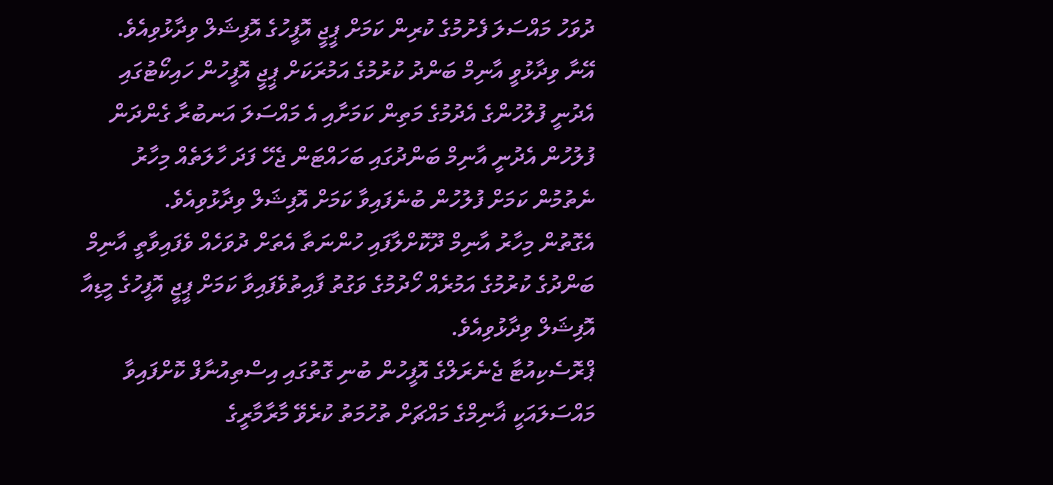ދުވަހު މައްސަލަ ފެށުމުގެ ކުރިން ކަމަށް ޕީޖީ އޮފީހުގެ އޮފިޝަލް ވިދާޅުވިއެވެ.
އޭނާ ވިދާޅުވީ އާނިމް ބަންދު ކުރުމުގެ އަމުރަކަށް ޕީޖީ އޮފީހުން ހައިކޯޓުގައި އެދުނީ ފުލުހުންގެ އެދުމުގެ މަތިން ކަމަށާއި އެ މައްސަލަ އަނބުރާ ގެންދަން ފުލުހުން އެދުނީ އާނިމް ބަންދުގައި ބަހައްޓަން ޖެހޭ ފަދަ ހާލަތެއް މިހާރު ނެތުމުން ކަމަށް ފުލުހުން ބުނެފައިވާ ކަމަށް އޮފިޝަލް ވިދާޅުވިއެވެ.
އެގޮތުން މިހާރު އާނިމް ދޫކޮށްލާފައި ހުންނަތާ އެތަށް ދުވަހެއް ވެފައިވާތީ އާނިމް ބަންދުގެ ކުރުމުގެ އަމުރެއް ހޯދުމުގެ ވަގުތު ފާއިތުވެފައިވާ ކަމަށް ޕީޖީ އޮފީހުގެ މީޑިއާ އޮފިޝަލް ވިދާޅުވިއެވެ.
ޕްރޮސެކިއުޓާ ޖެނެރަލްގެ އޮފީހުން ބުނި ގޮތުގައި އިސްތިއުނާފް ކޮށްފައިވާ މައްސަލައަކީ ޣާނިމްގެ މައްޗަށް ތުހުމަތު ކުރެވޭ މާރާމާރީގެ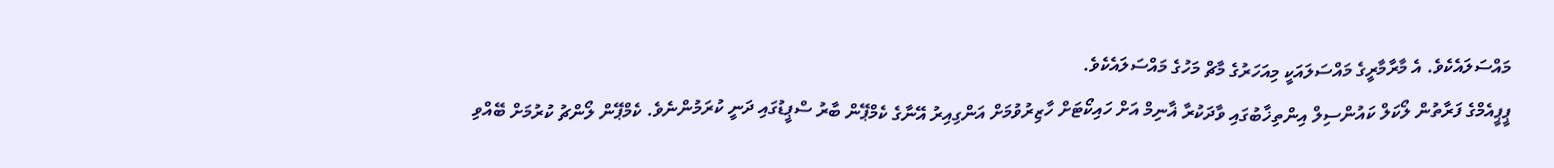މައްސަލައެކެވެ. އެ މާރާމާރީގެ މައްސަލައަކީ މިއަހަރުގެ މާޗް މަހުގެ މައްސަލައެކެވެ.
ޕީޕީއެމްގެ ފަރާތުން ލޯކަލް ކައުންސިލް އިންތިޚާބުގައި ވާދަކުރާ ޣާނިމް އަށް ހައިކޯޓަށް ހާޒިރުވުމަށް އަންގިއިރު އޭނާގެ ކެމްޕޭން ބާރު ސްޕީޑުގައި ދަނީ ކުރަމުންނެވެ. ކެމްޕޭން ލޯންޗު ކުރުމަށް ބޭއްވި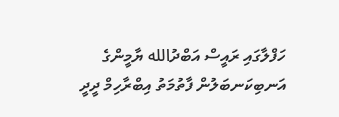ހަފްލާގައި ރައީސް އަބްދުالله ޔާމީންގެ އަނބިކަނބަލުން ފާތުމަތު އިބްރާހިމް ދީދީ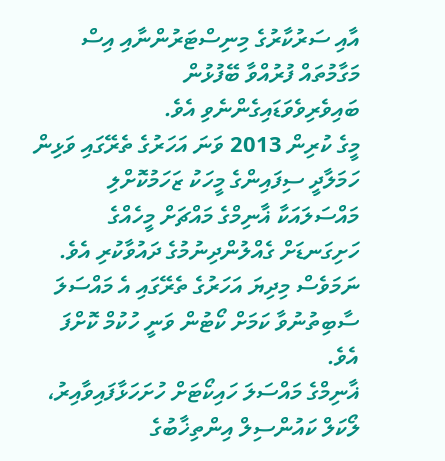އާއި ސަރުކާރުގެ މިނިސްޓަރުންނާއި އިސް މަގާމުތައް ފުރުއްވާ ބޭފުޅުން ބައިވެރިވެވަޑައިގެންނެވި އެވެ.
މީގެ ކުރިން 2013 ވަނަ އަހަރުގެ ތެރޭގައި ވަޅިން ހަމަލާދީ ސިފައިންގެ މީހަކު ޒަހަމުކޮށްލި މައްސަލައަކާ ޣާނިމްގެ މައްޗަށް މީހެއްގެ ހަށިގަނޑަށް ގެއްލުންދިނުމުގެ ދައުވާކުރި އެވެ. ނަމަވެސް މިދިޔަ އަހަރުގެ ތެރޭގައި އެ މައްސަލަ ސާބިތުނުވާ ކަމަށް ކޯޓުން ވަނީ ހުކުމް ކޮށްފަ އެވެ.
ޣާނިމްގެ މައްސަލަ ހައިކޯޓަށް ހުށަހަޅާފައިވާއިރު، ލޯކަލް ކައުންސިލް އިންތިޚާބުގެ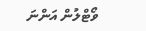ވޯޓްލުން އަންނަ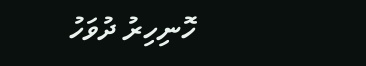ހޮނިހިރު ދުވަހު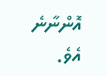އޮންނާނެ އެވެ.